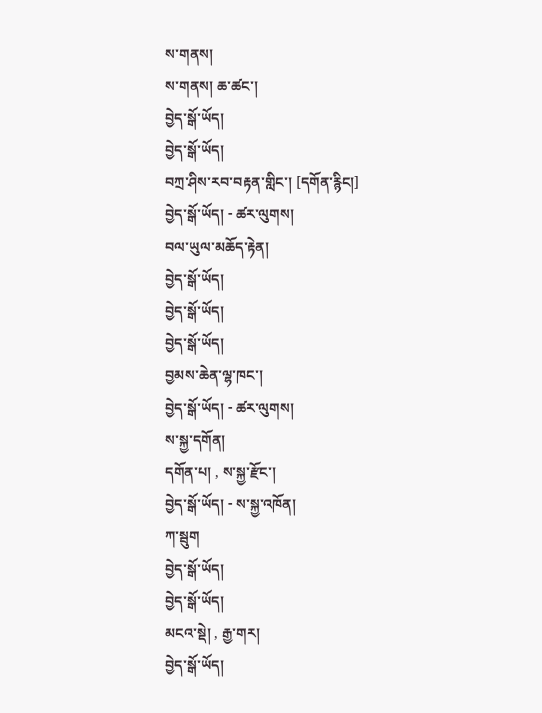ས་གནས།
ས་གནས། ཆ་ཚང་།
བྱེད་སྒོ་ཡོད།
བྱེད་སྒོ་ཡོད།
བཀྲ་ཤིས་རབ་བརྟན་གླིང་། [དགོན་རྙིང།]
བྱེད་སྒོ་ཡོད། - ཚར་ལུགས།
བལ་ཡུལ་མཆོད་རྟེན།
བྱེད་སྒོ་ཡོད།
བྱེད་སྒོ་ཡོད།
བྱེད་སྒོ་ཡོད།
བྱམས་ཆེན་ལྷ་ཁང་།
བྱེད་སྒོ་ཡོད། - ཚར་ལུགས།
ས་སྐྱ་དགོན།
དགོན་པ། , ས་སྐྱ་རྫོང་།
བྱེད་སྒོ་ཡོད། - ས་སྐྱ་འཁོན།
ཀ་སྦུག
བྱེད་སྒོ་ཡོད།
བྱེད་སྒོ་ཡོད།
མངའ་སྡེ། , རྒྱ་གར།
བྱེད་སྒོ་ཡོད།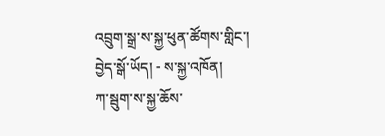འབྲུག་སྒྲ་ས་སྐྱ་ཕུན་ཚོགས་གླིང་།
བྱེད་སྒོ་ཡོད། - ས་སྐྱ་འཁོན།
ཀ་སྦུག་ས་སྐྱ་ཆོས་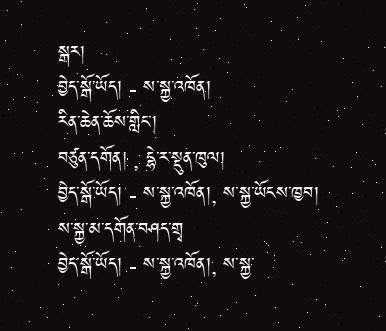སྒར།
བྱེད་སྒོ་ཡོད། - ས་སྐྱ་འཁོན།
རིན་ཆེན་ཆོས་གླིང་།
བཙུན་དགོན། , དྷེ་ར་སྡུན་ཁུལ།
བྱེད་སྒོ་ཡོད། - ས་སྐྱ་འཁོན།, ས་སྐྱ་ཡོངས་ཁྱབ།
ས་སྐྱ་མ་དགོན་བཤད་གྲྭ
བྱེད་སྒོ་ཡོད། - ས་སྐྱ་འཁོན།, ས་སྐྱ་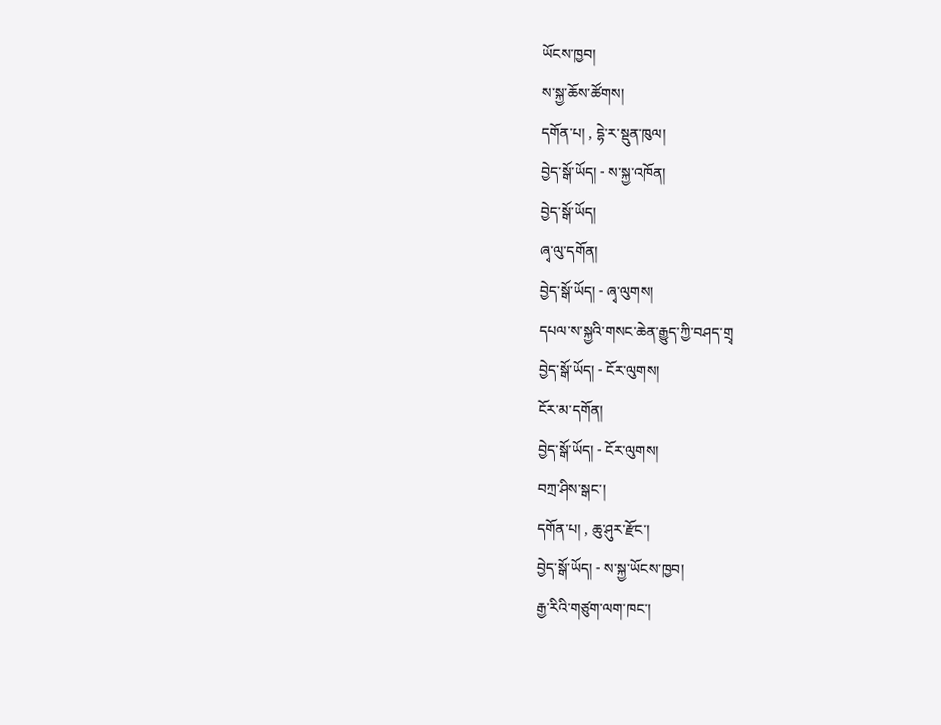ཡོངས་ཁྱབ།
ས་སྐྱ་ཆོས་ཚོགས།
དགོན་པ། , དྷེ་ར་སྡུན་ཁུལ།
བྱེད་སྒོ་ཡོད། - ས་སྐྱ་འཁོན།
བྱེད་སྒོ་ཡོད།
ཞྭ་ལུ་དགོན།
བྱེད་སྒོ་ཡོད། - ཞྭ་ལུགས།
དཔལ་ས་སྐྱའི་གསང་ཆེན་རྒྱུད་ཀྱི་བཤད་གྲྭ
བྱེད་སྒོ་ཡོད། - ངོར་ལུགས།
ངོར་མ་དགོན།
བྱེད་སྒོ་ཡོད། - ངོར་ལུགས།
བཀྲ་ཤིས་སྒང་།
དགོན་པ། , ཆུ་ཤུར་རྫོང་།
བྱེད་སྒོ་ཡོད། - ས་སྐྱ་ཡོངས་ཁྱབ།
རྒྱ་རིའི་གཙུག་ལག་ཁང་།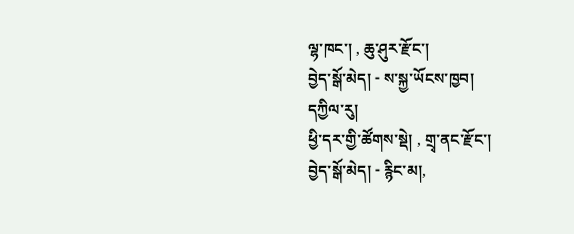ལྷ་ཁང་། , ཆུ་ཤུར་རྫོང་།
བྱེད་སྒོ་མེད། - ས་སྐྱ་ཡོངས་ཁྱབ།
དཀྱིལ་རུ།
ཕྱི་དར་གྱི་ཚོགས་སྡེ། , གྲྭ་ནང་རྫོང་།
བྱེད་སྒོ་མེད། - རྙིང་མ།,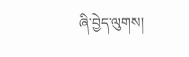ཞི་བྱེད་ལུགས།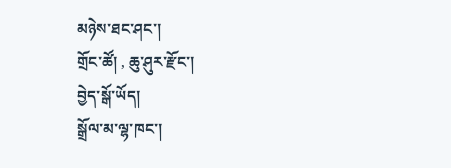མཉེས་ཐང་ཤང་།
གྲོང་ཚོ། , ཆུ་ཤུར་རྫོང་།
བྱེད་སྒོ་ཡོད།
སྒྲོལ་མ་ལྷ་ཁང་།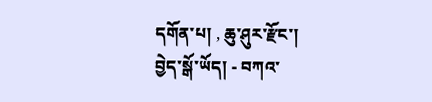དགོན་པ། , ཆུ་ཤུར་རྫོང་།
བྱེད་སྒོ་ཡོད། - བཀའ་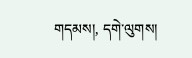གདམས།, དགེ་ལུགས།